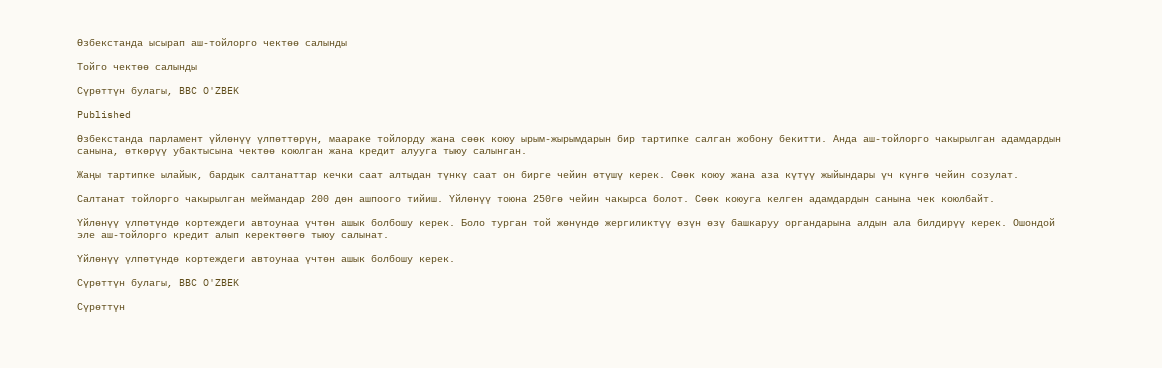Ɵзбекстанда ысырап аш-тойлорго чектөө салынды

Тойго чектөө салынды

Сүрөттүн булагы, BBC O'ZBEK

Published

Ɵзбекстанда парламент үйлөнүү үлпөттөрүн, маараке тойлорду жана сөөк коюу ырым-жырымдарын бир тартипке салган жобону бекитти. Анда аш-тойлорго чакырылган адамдардын санына, өткөрүү убактысына чектөө коюлган жана кредит алууга тыюу салынган.

Жаңы тартипке ылайык, бардык салтанаттар кечки саат алтыдан түнкү саат он бирге чейин өтүшү керек. Сөөк коюу жана аза күтүү жыйындары үч күнгө чейин созулат.

Салтанат тойлорго чакырылган меймандар 200 дөн ашпоого тийиш. Үйлөнүү тоюна 250гө чейин чакырса болот. Сөөк коюуга келген адамдардын санына чек коюлбайт.

Үйлөнүү үлпөтүндө кортеждеги автоунаа үчтөн ашык болбошу керек. Боло турган той жөнүндө жергиликтүү өзүн өзү башкаруу органдарына алдын ала билдирүү керек. Ошондой эле аш-тойлорго кредит алып керектөөгө тыюу салынат.

Үйлөнүү үлпөтүндө кортеждеги автоунаа үчтөн ашык болбошу керек.

Сүрөттүн булагы, BBC O'ZBEK

Сүрөттүн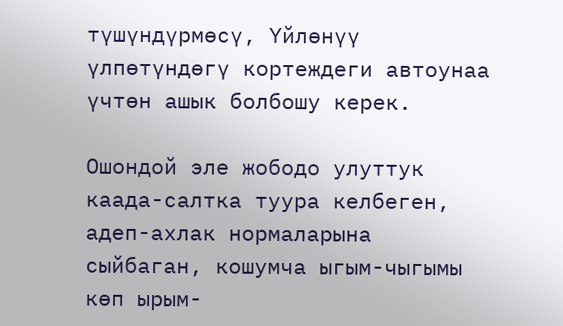түшүндүрмөсү, Үйлөнүү үлпөтүндөгү кортеждеги автоунаа үчтөн ашык болбошу керек.

Ошондой эле жободо улуттук каада-салтка туура келбеген, адеп-ахлак нормаларына сыйбаган, кошумча ыгым-чыгымы көп ырым-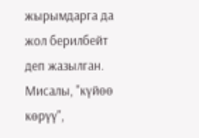жырымдарга да жол берилбейт деп жазылган. Мисалы, "күйөө көрүү",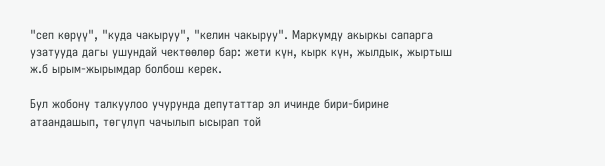"сеп көрүү", "куда чакыруу", "келин чакыруу". Маркумду акыркы сапарга узатууда дагы ушундай чектөөлөр бар: жети күн, кырк күн, жылдык, жыртыш ж.б ырым-жырымдар болбош керек.

Бул жобону талкуулоо учурунда депутаттар эл ичинде бири-бирине атаандашып, төгүлүп чачылып ысырап той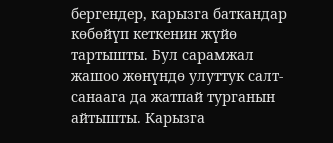бергендер, карызга баткандар көбөйүп кеткенин жүйө тартышты. Бул сарамжал жашоо жөнүндө улуттук салт-санаага да жатпай турганын айтышты. Карызга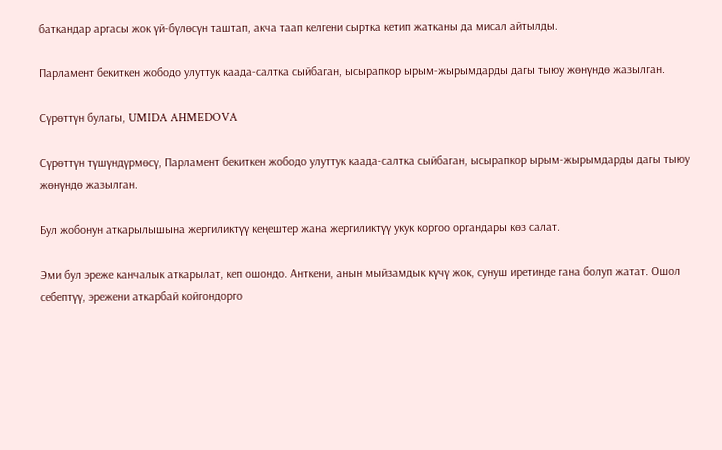баткандар аргасы жок үй-бүлөсүн таштап, акча таап келгени сыртка кетип жатканы да мисал айтылды.

Парламент бекиткен жободо улуттук каада-салтка сыйбаган, ысырапкор ырым-жырымдарды дагы тыюу жөнүндө жазылган.

Сүрөттүн булагы, UMIDA AHMEDOVA

Сүрөттүн түшүндүрмөсү, Парламент бекиткен жободо улуттук каада-салтка сыйбаган, ысырапкор ырым-жырымдарды дагы тыюу жөнүндө жазылган.

Бул жобонун аткарылышына жергиликтүү кеңештер жана жергиликтүү укук коргоо органдары көз салат.

Эми бул эреже канчалык аткарылат, кеп ошондо. Анткени, анын мыйзамдык күчү жок, сунуш иретинде гана болуп жатат. Ошол себептүү, эрежени аткарбай койгондорго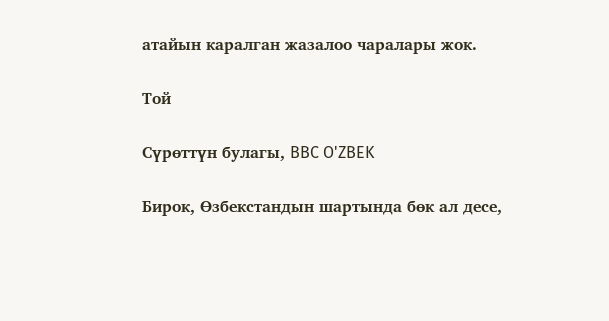атайын каралган жазалоо чаралары жок.

Той

Сүрөттүн булагы, BBC O'ZBEK

Бирок, Ɵзбекстандын шартында бөк ал десе,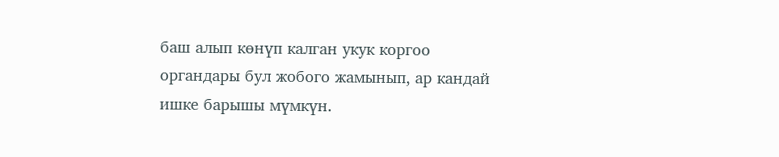баш алып көнүп калган укук коргоо органдары бул жобого жамынып, ар кандай ишке барышы мүмкүн.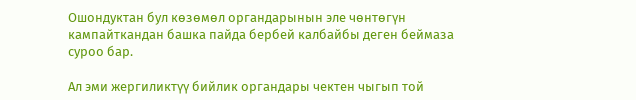Ошондуктан бул көзөмөл органдарынын эле чөнтөгүн кампайткандан башка пайда бербей калбайбы деген беймаза суроо бар.

Ал эми жергиликтүү бийлик органдары чектен чыгып той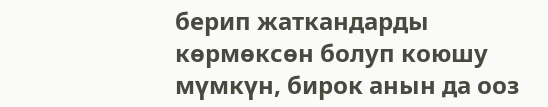берип жаткандарды көрмөксөн болуп коюшу мүмкүн, бирок анын да ооз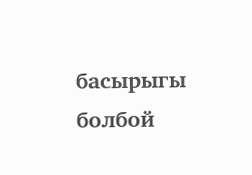басырыгы болбой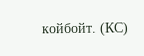койбойт. (КС)